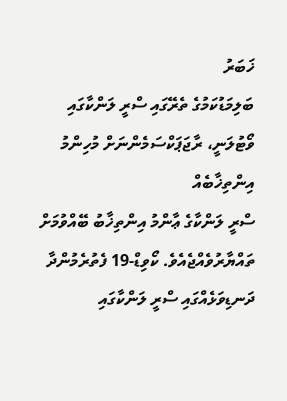ޚަބަރު
ބަލިމަޑުކަމުގެ ތެރޭގައި ސްރީ ލަންކާގައި ވޯޓުލަނީ، ރާޖަޕަކްސަމެންނަށް މުހިންމު އިންތިޚާބެއް
ސްރީ ލަންކާގެ ޢާންމު އިންތިޚާބު ބޭއްވުމަށް ތައްޔާރުވެއްޖެއެވެ. ކޯވިޑް-19 ފެތުރެމުންދާ ދަނޑިވަޅެއްގައި ސްރީ ލަންކާގައި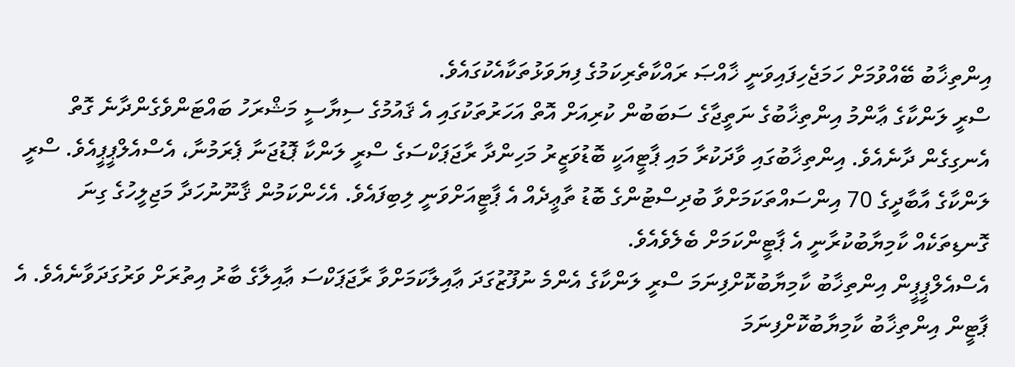އިންތިޚާބު ބޭއްވުމަށް ހަމަޖެހިފައިވަނީ ޚާއްޞަ ރައްކާތެރިކަމުގެ ފިޔަވަޅުތަކާއެކުގައެވެ.
ސްރީ ލަންކާގެ ޢާންމު އިންތިޚާބުގެ ނަތީޖާގެ ސަބަބުން ކުރިއަށް އޮތް އަހަރުތަކުގައި އެ ޤައުމުގެ ސިޔާސީ މަޝްރަހު ބައްޓަންވެގެންދާނެ ގޮތް އެނގިގެން ދާނެއެވެ. އިންތިޚާބުގައި ވާދަކުރާ މައި ޕާޓީއަކީ ބޮޑުވަޒީރު މަހިންދާ ރާޖަޕަކްސަގެ ސްރީ ލަންކާ ޕޮޑުޖަނާ ޕެރަމުނާ، އެސްއެލްޕީޕީއެވެ. ސްރީ ލަންކާގެ އާބާދީގެ 70 އިންސައްތަކަމަށްވާ ބުދިސްޓުންގެ ބޮޑު ތާޢީދެއް އެ ޕާޓީއަށްވަނީ ލިބިފައެވެ. އެހެންކަމުން ޤާނޫނުހަދާ މަޖިލީހުގެ ގިނަ ގޮނޑިތަކެއް ކާމިޔާބުކުރާނީ އެ ޕާޓީންކަމަށް ބެލެވެއެވެ.
އެސްއެލްޕީޕީން އިންތިޚާބު ކާމިޔާބުކޮށްފިނަމަ ސްރީ ލަންކާގެ އެންމެ ނުފޫޒުގަދަ ޢާއިލާކަމަށްވާ ރާޖަޕަކްސަ ޢާއިލާގެ ބާރު އިތުރަށް ވަރުގަދަވާނެއެވެ. އެ ޕާޓީން އިންތިޚާބު ކާމިޔާބުކޮށްފިނަމަ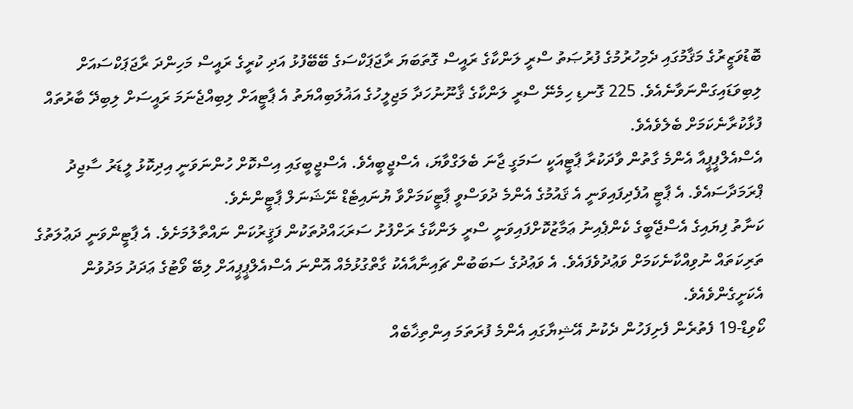ބޮޑުވަޒީރުގެ މަޤާމުގައި ދެމިހުރުމުގެ ފުރުޞަތު ސްރީ ލަންކާގެ ރައީސް ގޮތަބަޔަ ރާޖަޕަކްސަގެ ބޭބޭފުޅު އަދި ކުރީގެ ރައީސް މަހިންދަ ރާޖަޕަކްސައަށް ލިބިވަޑައިގަންނަވާނެއެވެ. 225 ގޮނޑި ހިމެނޭ ސްރީ ލަންކާގެ ޤާނޫނުހަދާ މަޖިލީހުގެ އަޣުލަބިއްޔަތު އެ ޕާޓީއަށް ލިބިއްޖެނަމަ ރައީސަށް ލިބިދޭ ބާރުތައް ފުޅާކުރާނެކަމަށް ބެލެވެއެވެ.
އެސްއެލްޕީޕީއާ އެންމެ ގާތުން ވާދަކުރާ ޕާޓީއަކީ ސަމަގީ ޖާނަ ބެލަގްވާޔަ، އެސްޖީބީއެވެ. އެސްޖީބީގައި އިސްކޮށް ހުންނަވަނީ އިދިކޮޅު ލީޑަރު ސާޖިދު ޕްރަމަދާސައެވެ. އެ ޕާޓީ އުފެދިފައިވަނީ އެ ޤައުމުގެ އެންމެ ދުވަސްވީ ޕާޓީކަމަށްވާ ޔުނައިޓެޑް ނޭޝަނަލް ޕާޓީންނެވެ.
ކަނާތު ފިޔައިގެ އެސްޖޭބީގެ ކެންޕެއިނު ޢަމާޒުކޮށްފައިވަނީ ސްރީ ލަންކާގެ ރަށްފުށު ސަރަޙައްދުތަކުން ފަޤީރުކަން ނައްތާލުމަށެވެ. އެ ޕާޓީންވަނީ ދަޢުލަތުގެ ތަރިކަތައް ނުވިއްކާނެކަމަށް ވަޢުދުވެފައެވެ. އެ ވަޢުދުގެ ސަބަބުން ޗައިނާއާއެކު ގާތްގުޅުމެއް އޮންނަ އެސްއެލްޕީޕީއަށް ލިބޭ ވޯޓުގެ ޢަދަދު މަދުވުން އެކަށީގެންވެއެވެ.
ކޯވިޑް-19 ފެތުރެން ފެށިފަހުން ދެކުނު އޭޝިޔާގައި އެންމެ ފުރަތަމަ އިންތިޚާބެއް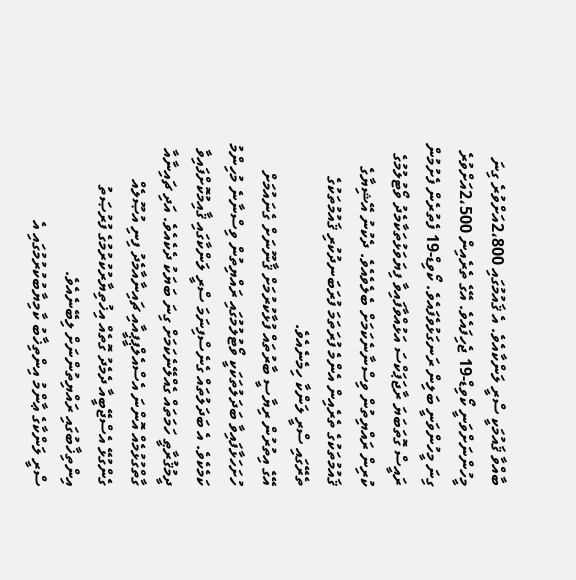ބާއްވާ ޤައުމަކީ ސްރީ ލަންކާއެވެ. އެ ޤައުމުގައި 2،800އަށްވުރެ ގިނަ މީހުންނަށްވަނީ ކޯވިޑް-19 ޖެހިފައެވެ. އޭގެ ތެރެއިން 2،500އަށްވުރެ ގިނަ މީހުންވަނީ ބަލިން ރަނގަޅުވެފައެވެ. ކޯވިޑް-19 ފެތުރެން ފެށުމުން ރައީސް ގޮތަބަޔަ ރާޖަޕަކްސަ އަޅުއްވާފައިވާ ފިޔަވަޅުތަކާމެދު ވޯޓުލުމުގެ ކުރިން ރައްޔިތުން ވިސްނާނެކަމަށް ބެލެވެއެވެ. ދެކުނު އޭޝިޔާގެ ޤައުމުތަކުގެ ތެރެއިން އެންމެ ފުރަތަމަ ފުރަބަނދުކުރި ޤައުމުތަކުގެ ތެރޭގައި ސްރީ ލަންކާ ހިމެނެއެވެ.
އޭގެ އިތުރުން ރިޔާސީ ބާރުތައް ފުޅާކުރުމަށް ޤާނޫނަށް ގެނައުމަށް ހުށަހަޅާފައިވާ ބަދަލުތަކަކީ ވޯޓުލުމުގައި ރައްޔިތުން ވިސްނާނެ މުހިންމު ކަމެކެވެ. އެ ބަދަލުތައް ގެނެސްފިނަމަ ސްރީ ލަންކާގައި ޤާއިމުކޮށްފައިވާ ދީމުޤުރާޠީ ހަމަތައް ގެއްލޭނެކަމަށް ގިނަ ބަޔަކު ދެކެއެވެ. އަދި ޗައިނާއާ ގާތްގުޅުމެއް އޮންނަ އެސްއެލްޕީޕީއާއި ޗައިނާއާމެދު ފިނި އުޞޫލެއް ގެންގުޅޭ އެސްޖޭބީއާ ދެމެދު ގޮތެއް އިޚުތިޔާރުކުރުމުގެ ފުރުޞަތު އިންތިޚާބުގައި ރައްޔިތުންނަށް ލިބޭނެއެވެ.
ސްރީ ލަންކާގެ ޢާންމު އިންތިޚާބު ކާމިޔާބުކުރުމުގައި އެ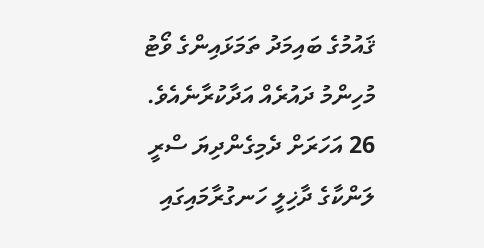ޤައުމުގެ ބައިމަދު ތަމަޅައިންގެ ވޯޓު މުހިންމު ދައުރެއް އަދާކުރާނެއެވެ. 26 އަހަރަށް ދެމިގެންދިޔަ ސްރީ ލަންކާގެ ދާޚިލީ ހަނގުރާމައިގައި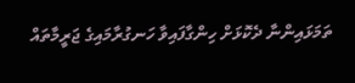ތަމަޅައިންނާ ދެކޮޅަށް ހިންގާފައިވާ ހަނގުރާމައިގެ ޖަރީމާތައް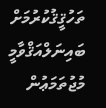ތަހުޤީޤުކުރުމަށް ބައިނަލްއަޤްވާމީ މުޖުތަމަޢުން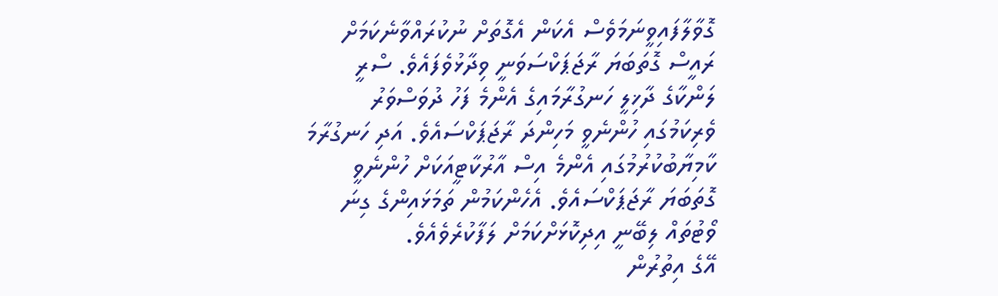ގޮވާލާފައިވީނަމަވެސް އެކަން އެގޮތަށް ނުކުރައްވާނެކަމަށް ރައީސް ގޮތަބަޔަ ރާޖަޕަކްސަވަނީ ވިދާޅުވެފައެވެ. ސްރީ ލަންކާގެ ދާޚިލީ ހަނގުރާމައިގެ އެންމެ ފަހު ދުވަސްވަރު ވެރިކަމުގައި ހުންނެވީ މަހިންދަ ރާޖަޕަކްސައެވެ. އަދި ހަނގުރާމަ ކާމިޔާބުކުރުމުގައި އެންމެ އިސް އާރުކާޓީއަކަށް ހުންނެވީ ގޮތަބަޔަ ރާޖަޕަކްސައެވެ. އެހެންކަމުން ތަމަޅައިންގެ ގިނަ ވޯޓުތައް ލިބޭނީ އިދިކޮޅަށްކަމަށް ލަފާކުރެވެއެވެ.
އޭގެ އިތުރުން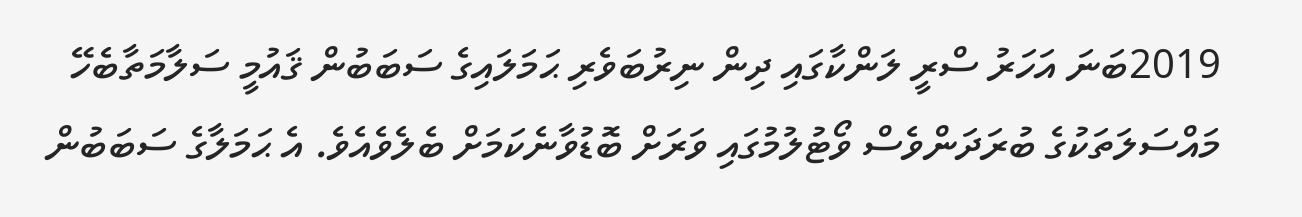2019ބަނަ އަހަރު ސްރީ ލަންކާގައި ދިން ނިރުބަވެރި ޙަމަލައިގެ ސަބަބުން ޤައުމީ ސަލާމަތާބެހޭ މައްސަލަތަކުގެ ބުރަދަންވެސް ވޯޓުލުމުގައި ވަރަށް ބޮޑުވާނެކަމަށް ބެލެވެއެވެ. އެ ޙަމަލާގެ ސަބަބުން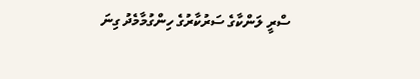ސްރީ ލަންކާގެ ސަރުކާރުގެ ހިންގުމާމެދު ގިނަ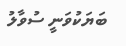ބަޔަކުވަނީ ސުވާލު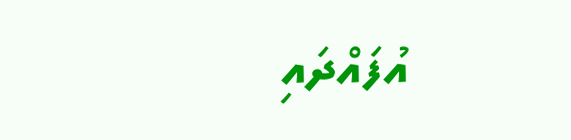އުފައްދައި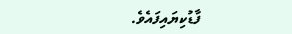ފާޑުކިޔައިފައެވެ.